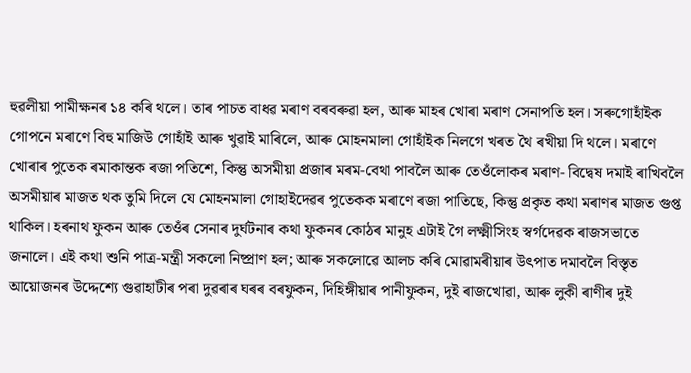হুৱলীয়া পামীক্ষনৰ ১৪ কৰি থলে। তাৰ পাচত বাধৱ মৰাণ বৰবৰুৱা হল, আৰু মাহৰ খোৰা মৰাণ সেনাপতি হল। সৰুগোহাঁইক গোপনে মৰাণে বিহু মাজিউ গোহাঁই আৰু খুৱাই মাৰিলে, আৰু মোহনমালা গোহাঁইক নিলগে খৰত থৈ ৰখীয়া দি থলে। মৰাণে খোৰাৰ পুতেক ৰমাকান্তক ৰজা পতিশে, কিন্তু অসমীয়া প্ৰজাৰ মৰম-বেথা পাবলৈ আৰু তেওঁলোকৰ মৰাণ- বিদ্বেষ দমাই ৰাখিবলৈ অসমীয়াৰ মাজত থক তুমি দিলে যে মোহনমালা গোহাইদেৱৰ পুতেকক মৰাণে ৰজা পাতিছে, কিন্তু প্ৰকৃত কথা মৰাণৰ মাজত গুপ্ত থাকিল। হৰনাথ ফুকন আৰু তেওঁৰ সেনাৰ দুৰ্ঘটনাৰ কথা ফুকনৰ কোঠৰ মানুহ এটাই গৈ লক্ষ্মীসিংহ স্বৰ্গদেৱক ৰাজসভাতে জনালে। এই কথা শুনি পাত্ৰ-মন্ত্ৰী সকলো নিষ্প্ৰাণ হল; আৰু সকলোৱে আলচ কৰি মোৱামৰীয়াৰ উৎপাত দমাবলৈ বিস্তৃত আয়োজনৰ উদ্দেশ্যে গুৱাহাটীৰ পৰা দুৱৰাৰ ঘৰৰ বৰফুকন, দিহিঙ্গীয়াৰ পানীফুকন, দুই ৰাজখোৱা, আৰু লুকী ৰাণীৰ দুই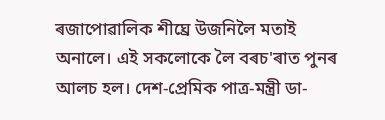ৰজাপোৱালিক শীঘ্ৰে উজনিলৈ মতাই অনালে। এই সকলোকে লৈ বৰচ'ৰাত পুনৰ আলচ হল। দেশ-প্ৰেমিক পাত্ৰ-মন্ত্ৰী ডা-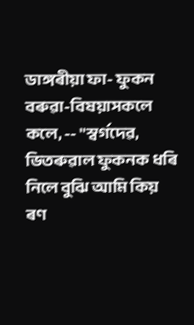ডাঙ্গৰীয়া ফা- ফুকন বৰুৱা-বিষয়াসকলে কলে, -- "স্বৰ্গদেৱ, ভিতৰুৱাল ফুকনক ধৰি নিলে বুঝি আমি কিয় ৰণ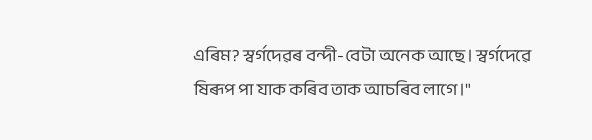এৰিম? স্বৰ্গদেৱৰ বন্দী-বেটা অনেক আছে। স্বৰ্গদেৱে ষিৰূপ পা যাক কৰিব তাক আচৰিব লাগে।"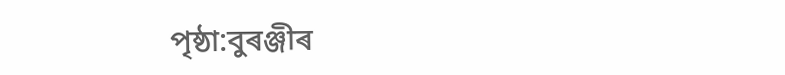পৃষ্ঠা:বুৰঞ্জীৰ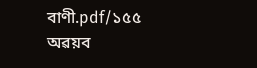বাণী.pdf/১৫৫
অৱয়ব